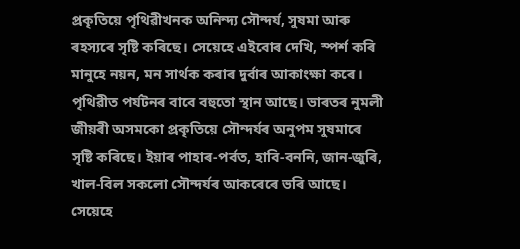প্রকৃতিয়ে পৃথিৱীখনক অনিন্দ্য সৌন্দৰ্য, সুষমা আৰু ৰহস্যৰে সৃষ্টি কৰিছে। সেয়েহে এইবোৰ দেখি, স্পৰ্শ কৰি মানুহে নয়ন, মন সাৰ্থক কৰাৰ দুৰ্বাৰ আকাংক্ষা কৰে। পৃথিৱীত পৰ্যটনৰ বাবে বহুতো স্থান আছে। ভাৰতৰ নুমলী জীয়ৰী অসমকো প্রকৃতিয়ে সৌন্দৰ্যৰ অনুপম সুষমাৰে সৃষ্টি কৰিছে। ইয়াৰ পাহাৰ-পৰ্বত, হাবি-বননি, জান-জুৰি, খাল-বিল সকলো সৌন্দৰ্যৰ আকৰেৰে ভৰি আছে। সেয়েহে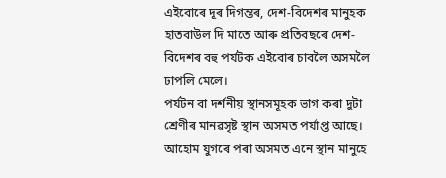এইবোৰে দূৰ দিগন্তৰ, দেশ-বিদেশৰ মানুহক হাতবাউল দি মাতে আৰু প্ৰতিবছৰে দেশ-বিদেশৰ বহু পর্যটক এইবোৰ চাবলৈ অসমলৈ ঢাপলি মেলে।
পর্যটন বা দর্শনীয় স্থানসমূহক ভাগ কৰা দুটা শ্ৰেণীৰ মানৱসৃষ্ট স্থান অসমত পর্যাপ্ত আছে। আহোম যুগৰে পৰা অসমত এনে স্থান মানুহে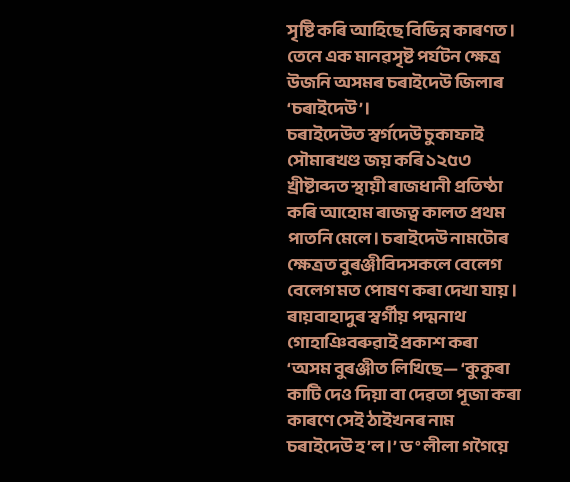সৃষ্টি কৰি আহিছে বিভিন্ন কাৰণত। তেনে এক মানৱসৃষ্ট পৰ্যটন ক্ষেত্ৰ উজনি অসমৰ চৰাইদেউ জিলাৰ ‘চৰাইদেউ’।
চৰাইদেউত স্বৰ্গদেউ চুকাফাই সৌমাৰখণ্ড জয় কৰি ১২৫৩ খ্ৰীষ্টাব্দত স্থায়ী ৰাজধানী প্রতিষ্ঠা কৰি আহোম ৰাজত্ব কালত প্রথম পাতনি মেলে। চৰাইদেউ নামটোৰ ক্ষেত্ৰত বুৰঞ্জীবিদসকলে বেলেগ বেলেগ মত পোষণ কৰা দেখা যায়। ৰায়বাহাদুৰ স্বৰ্গীয় পদ্মনাথ গোহাঞিবৰুৱাই প্ৰকাশ কৰা ‘অসম বুৰঞ্জীত লিখিছে— ‘কুকুৰা কাটি দেও দিয়া বা দেৱতা পূজা কৰা কাৰণে সেই ঠাইখনৰ নাম চৰাইদেউ হ’ল।’ ড° লীলা গগৈয়ে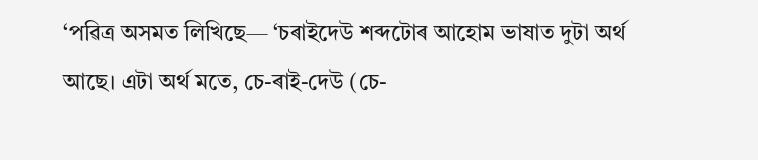‘পৱিত্ৰ অসমত লিখিছে— ‘চৰাইদেউ শব্দটোৰ আহোম ভাষাত দুটা অর্থ আছে। এটা অর্থ মতে, চে-ৰাই-দেউ (চে-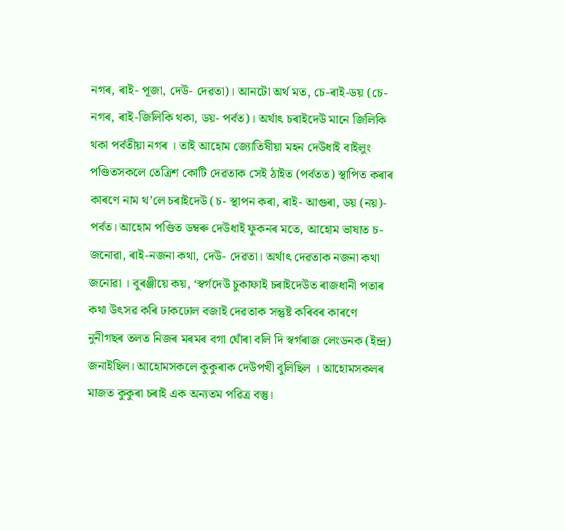নগৰ, ৰাই- পূজা, দেউ- দেৱতা)। আনটো অৰ্থ মত, চে-ৰাই-ডয় (চে- নগৰ, ৰাই-জিলিকি থকা, ডয়- পৰ্বত)। অর্থাৎ চৰাইদেউ মানে জিলিকি থকা পৰ্বতীয়া নগৰ । তাই আহোম জ্যোতিষীয়া মহন দেউধাই বাইলুং পণ্ডিতসকলে তেত্রিশ কোটি দেৱতাক সেই ঠাইত (পৰ্বতত) স্থাপিত কৰাৰ কাৰণে নাম থ’লে চৰাইদেউ (চ- স্থাপন কৰা, ৰাই- আগুৰা, ডয় (নয়)- পর্বত। আহোম পণ্ডিত ডম্বৰু দেউধাই ফুকনৰ মতে, আহোম ভাষাত চ- জনোৱা, ৰাই-নজনা কথা, দেউ- দেৱতা। অর্থাৎ দেৱতাক নজনা কথা জনোৱা । বুৰঞ্জীয়ে কয়, ‘স্বৰ্গদেউ চুকাফাই চৰাইদেউত ৰাজধানী পতাৰ কথা উৎসৱ কৰি ঢাকঢোল বজাই দেৱতাক সন্তুষ্ট কৰিবৰ কাৰণে নুনীগছৰ তলত নিজৰ মৰমৰ বগা ঘোঁৰা বলি দি স্বৰ্গৰাজ লেংডনক (ইন্দ্ৰ) জনাইছিল। আহোমসকলে কুকুৰাক দেউপখী বুলিছিল । আহোমসকলৰ মাজত কুকুৰা চৰাই এক অন্যতম পৱিত্ৰ বস্তু।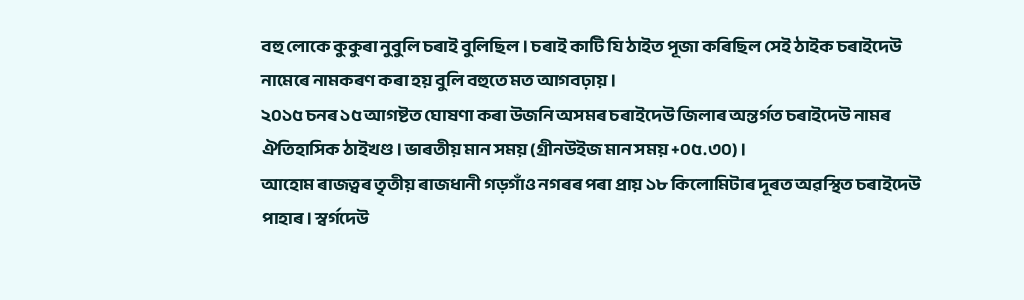বহু লোকে কুকুৰা নুবুলি চৰাই বুলিছিল । চৰাই কাটি যি ঠাইত পূজা কৰিছিল সেই ঠাইক চৰাইদেউ নামেৰে নামকৰণ কৰা হয় বুলি বহুতে মত আগবঢ়ায়।
২০১৫ চনৰ ১৫ আগষ্টত ঘোষণা কৰা উজনি অসমৰ চৰাইদেউ জিলাৰ অন্তৰ্গত চৰাইদেউ নামৰ ঐতিহাসিক ঠাইখণ্ড। ভাৰতীয় মান সময় (গ্রীনউইজ মান সময় +০৫.৩০)।
আহোম ৰাজত্বৰ তৃতীয় ৰাজধানী গড়গাঁও নগৰৰ পৰা প্ৰায় ১৮ কিলোমিটাৰ দূৰত অৱস্থিত চৰাইদেউ পাহাৰ। স্বৰ্গদেউ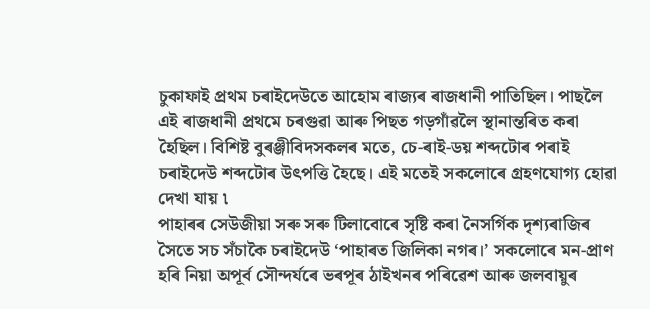চুকাফাই প্ৰথম চৰাইদেউতে আহোম ৰাজ্যৰ ৰাজধানী পাতিছিল। পাছলৈ এই ৰাজধানী প্ৰথমে চৰগুৱা আৰু পিছত গড়গাঁৱলৈ স্থানান্তৰিত কৰা হৈছিল। বিশিষ্ট বুৰঞ্জীবিদসকলৰ মতে, চে-ৰাই-ডয় শব্দটোৰ পৰাই চৰাইদেউ শব্দটোৰ উৎপত্তি হৈছে। এই মতেই সকলোৰে গ্ৰহণযোগ্য হোৱা দেখা যায় ৷
পাহাৰৰ সেউজীয়া সৰু সৰু টিলাবোৰে সৃষ্টি কৰা নৈসর্গিক দৃশ্যৰাজিৰ সৈতে সচ সঁচাকৈ চৰাইদেউ ‘পাহাৰত জিলিকা নগৰ।’ সকলোৰে মন-প্ৰাণ হৰি নিয়া অপূর্ব সৌন্দৰ্যৰে ভৰপূৰ ঠাইখনৰ পৰিৱেশ আৰু জলবায়ুৰ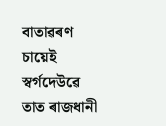বাতাৱৰণ চায়েই স্বৰ্গদেউৱে তাত ৰাজধানী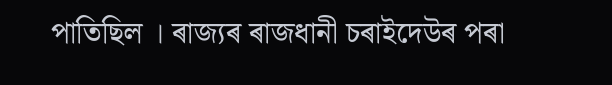পাতিছিল । ৰাজ্যৰ ৰাজধানী চৰাইদেউৰ পৰা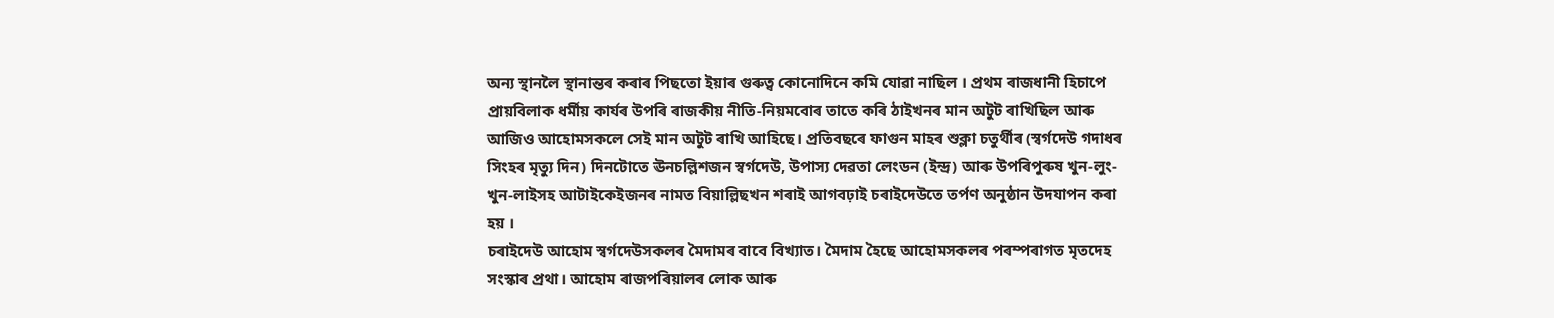অন্য স্থানলৈ স্থানান্তৰ কৰাৰ পিছতো ইয়াৰ গুৰুত্ব কোনোদিনে কমি যোৱা নাছিল । প্ৰথম ৰাজধানী হিচাপে প্ৰায়বিলাক ধৰ্মীয় কাৰ্যৰ উপৰি ৰাজকীয় নীতি-নিয়মবোৰ তাতে কৰি ঠাইখনৰ মান অটুট ৰাখিছিল আৰু আজিও আহোমসকলে সেই মান অটুট ৰাখি আহিছে। প্ৰতিবছৰে ফাগুন মাহৰ শুক্লা চতুৰ্থীৰ (স্বৰ্গদেউ গদাধৰ সিংহৰ মৃত্যু দিন) দিনটোতে ঊনচল্লিশজন স্বৰ্গদেউ, উপাস্য দেৱতা লেংডন (ইন্দ্ৰ) আৰু উপৰিপুৰুষ খুন-লুং-খুন-লাইসহ আটাইকেইজনৰ নামত বিয়াল্লিছখন শৰাই আগবঢ়াই চৰাইদেউতে তৰ্পণ অনুষ্ঠান উদযাপন কৰা হয় ।
চৰাইদেউ আহোম স্বৰ্গদেউসকলৰ মৈদামৰ বাবে বিখ্যাত। মৈদাম হৈছে আহোমসকলৰ পৰম্পৰাগত মৃতদেহ সংস্কাৰ প্ৰথা। আহোম ৰাজপৰিয়ালৰ লোক আৰু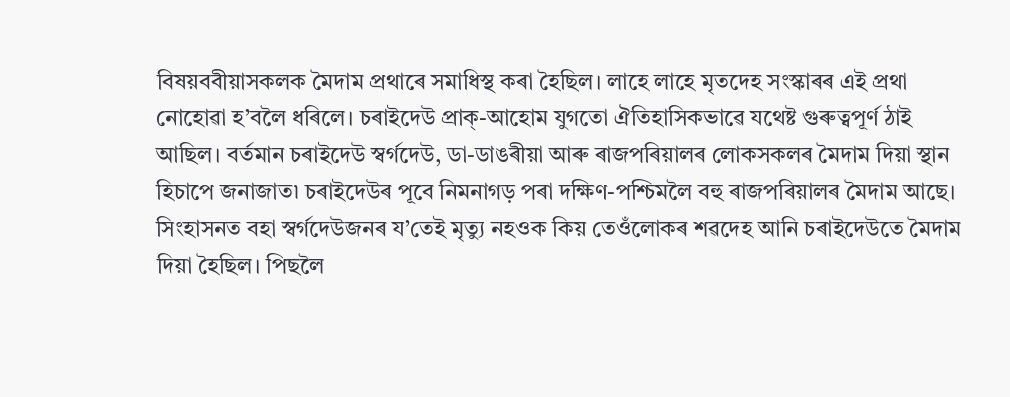বিষয়ববীয়াসকলক মৈদাম প্ৰথাৰে সমাধিস্থ কৰা হৈছিল। লাহে লাহে মৃতদেহ সংস্কাৰৰ এই প্ৰথা নোহোৱা হ’বলৈ ধৰিলে। চৰাইদেউ প্ৰাক্-আহোম যুগতো ঐতিহাসিকভাৱে যথেষ্ট গুৰুত্বপূৰ্ণ ঠাই আছিল। বর্তমান চৰাইদেউ স্বৰ্গদেউ, ডা-ডাঙৰীয়া আৰু ৰাজপৰিয়ালৰ লোকসকলৰ মৈদাম দিয়া স্থান হিচাপে জনাজাত৷ চৰাইদেউৰ পূবে নিমনাগড় পৰা দক্ষিণ-পশ্চিমলৈ বহু ৰাজপৰিয়ালৰ মৈদাম আছে। সিংহাসনত বহা স্বৰ্গদেউজনৰ য’তেই মৃত্যু নহওক কিয় তেওঁলোকৰ শৱদেহ আনি চৰাইদেউতে মৈদাম দিয়া হৈছিল। পিছলৈ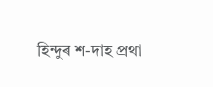হিন্দুৰ শ-দাহ প্রথা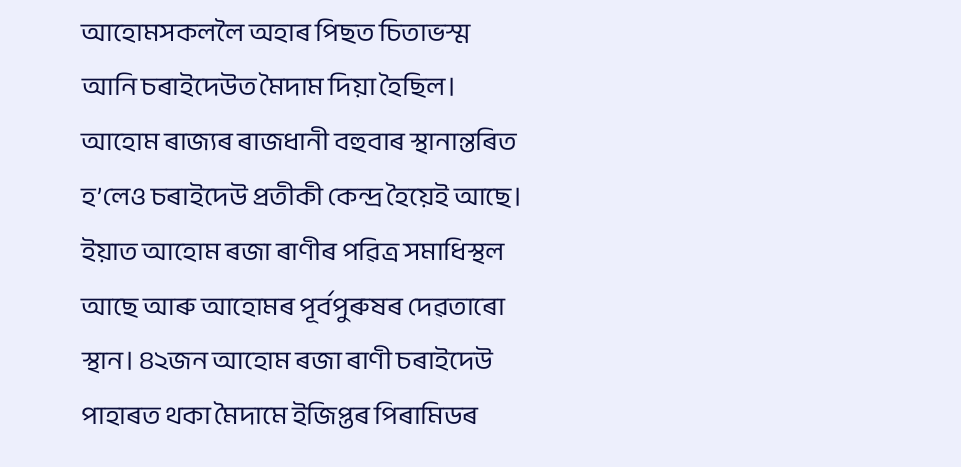আহোমসকললৈ অহাৰ পিছত চিতাভস্ম আনি চৰাইদেউত মৈদাম দিয়া হৈছিল। আহোম ৰাজ্যৰ ৰাজধানী বহুবাৰ স্থানান্তৰিত হ’লেও চৰাইদেউ প্ৰতীকী কেন্দ্ৰ হৈয়েই আছে। ইয়াত আহোম ৰজা ৰাণীৰ পৱিত্ৰ সমাধিস্থল আছে আৰু আহোমৰ পূৰ্বপুৰুষৰ দেৱতাৰো স্থান। ৪২জন আহোম ৰজা ৰাণী চৰাইদেউ পাহাৰত থকা মৈদামে ইজিপ্তৰ পিৰামিডৰ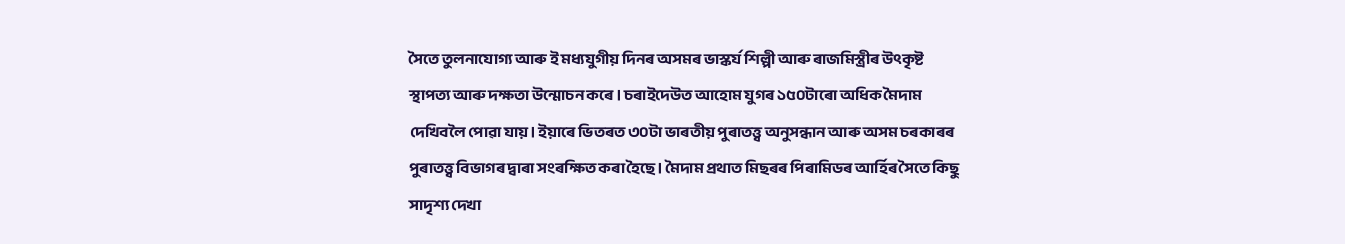সৈতে তুলনাযোগ্য আৰু ই মধ্যযুগীয় দিনৰ অসমৰ ভাস্কর্য শিল্পী আৰু ৰাজমিস্ত্ৰীৰ উৎকৃষ্ট স্থাপত্য আৰু দক্ষতা উন্মোচন কৰে। চৰাইদেউত আহোম যুগৰ ১৫০টাৰো অধিক মৈদাম দেখিবলৈ পোৱা যায়। ইয়াৰে ভিতৰত ৩০টা ভাৰতীয় পুৰাতত্ত্ব অনুসন্ধান আৰু অসম চৰকাৰৰ পুৰাতত্ত্ব বিভাগৰ দ্বাৰা সংৰক্ষিত কৰা হৈছে। মৈদাম প্ৰথাত মিছৰৰ পিৰামিডৰ আৰ্হিৰ সৈতে কিছু সাদৃশ্য দেখা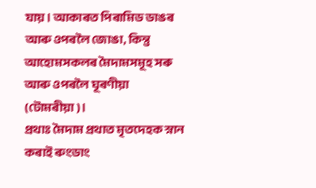যায়। আকাৰত পিৰামিড ডাঙৰ আৰু ওপৰলৈ জোঙা, কিন্তু আহোমসকলৰ মৈদামসমূহ সৰু আৰু ওপৰলৈ ঘূৰণীয়া (টোমৰীয়া)।
প্রথাঃ মৈদাম প্রথাত মৃতদেহক স্নান কৰাই ৰুংডাং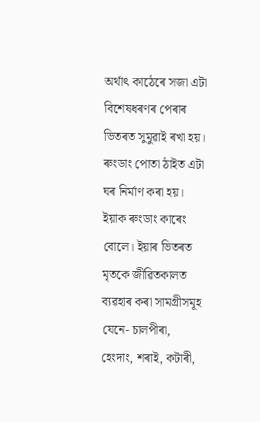অর্থাৎ কাঠেৰে সজা এটা বিশেষধৰণৰ পেৰাৰ ভিতৰত সুমুৱাই ৰখা হয়। ৰুংডাং পোতা ঠাইত এটা ঘৰ নিৰ্মাণ কৰা হয়। ইয়াক ৰুংডাং কাৰেং বোলে। ইয়াৰ ভিতৰত মৃতকে জীৱিতকালত ব্যৱহাৰ কৰা সামগ্ৰীসমূহ যেনে- চালপীৰা, হেংদাং, শৰাই, কটাৰী,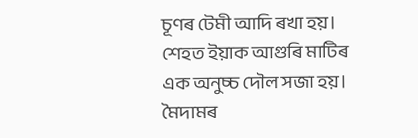চূণৰ টেমী আদি ৰখা হয়। শেহত ইয়াক আগুৰি মাটিৰ এক অনুচ্চ দৌল সজা হয়। মৈদামৰ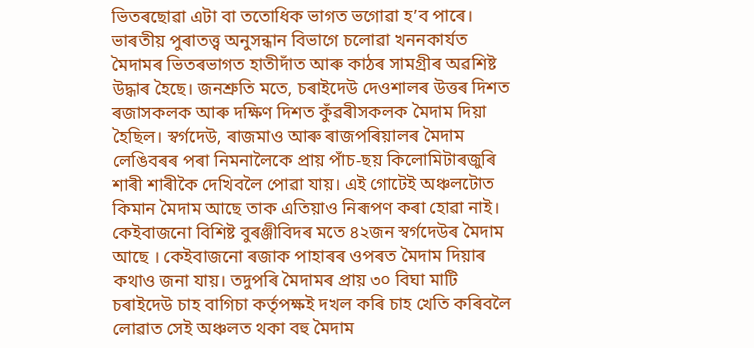ভিতৰছোৱা এটা বা ততোধিক ভাগত ভগোৱা হ’ব পাৰে।
ভাৰতীয় পুৰাতত্ত্ব অনুসন্ধান বিভাগে চলোৱা খননকার্যত মৈদামৰ ভিতৰভাগত হাতীদাঁত আৰু কাঠৰ সামগ্ৰীৰ অৱশিষ্ট উদ্ধাৰ হৈছে। জনশ্রুতি মতে, চৰাইদেউ দেওশালৰ উত্তৰ দিশত ৰজাসকলক আৰু দক্ষিণ দিশত কুঁৱৰীসকলক মৈদাম দিয়া হৈছিল। স্বৰ্গদেউ, ৰাজমাও আৰু ৰাজপৰিয়ালৰ মৈদাম লেঙিবৰৰ পৰা নিমনালৈকে প্ৰায় পাঁচ-ছয় কিলোমিটাৰজুৰি শাৰী শাৰীকৈ দেখিবলৈ পোৱা যায়। এই গোটেই অঞ্চলটোত কিমান মৈদাম আছে তাক এতিয়াও নিৰূপণ কৰা হোৱা নাই। কেইবাজনো বিশিষ্ট বুৰঞ্জীবিদৰ মতে ৪২জন স্বৰ্গদেউৰ মৈদাম আছে । কেইবাজনো ৰজাক পাহাৰৰ ওপৰত মৈদাম দিয়াৰ কথাও জনা যায়। তদুপৰি মৈদামৰ প্ৰায় ৩০ বিঘা মাটি চৰাইদেউ চাহ বাগিচা কৰ্তৃপক্ষই দখল কৰি চাহ খেতি কৰিবলৈ লোৱাত সেই অঞ্চলত থকা বহু মৈদাম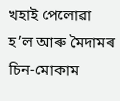খহাই পেলোৱা হ’ল আৰু মৈদামৰ চিন-মোকাম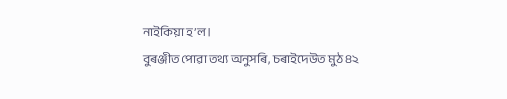নাইকিয়া হ’ল।
বুৰঞ্জীত পোৱা তথ্য অনুসৰি, চৰাইদেউত মুঠ ৪২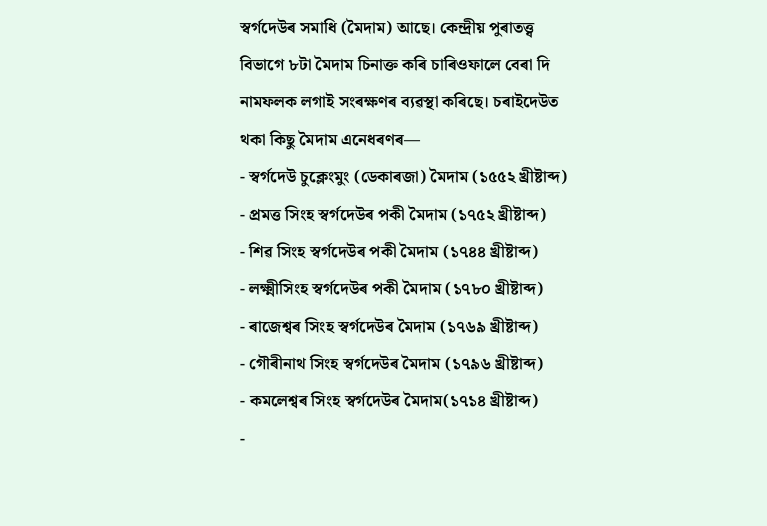স্বৰ্গদেউৰ সমাধি (মৈদাম) আছে। কেন্দ্ৰীয় পুৰাতত্ত্ব বিভাগে ৮টা মৈদাম চিনাক্ত কৰি চাৰিওফালে বেৰা দি নামফলক লগাই সংৰক্ষণৰ ব্যৱস্থা কৰিছে। চৰাইদেউত থকা কিছু মৈদাম এনেধৰণৰ—
- স্বৰ্গদেউ চুক্লেংমুং (ডেকাৰজা) মৈদাম (১৫৫২ খ্রীষ্টাব্দ)
- প্রমত্ত সিংহ স্বৰ্গদেউৰ পকী মৈদাম (১৭৫২ খ্রীষ্টাব্দ)
- শিৱ সিংহ স্বৰ্গদেউৰ পকী মৈদাম (১৭৪৪ খ্রীষ্টাব্দ)
- লক্ষ্মীসিংহ স্বৰ্গদেউৰ পকী মৈদাম (১৭৮০ খ্রীষ্টাব্দ)
- ৰাজেশ্বৰ সিংহ স্বৰ্গদেউৰ মৈদাম (১৭৬৯ খ্রীষ্টাব্দ)
- গৌৰীনাথ সিংহ স্বৰ্গদেউৰ মৈদাম (১৭৯৬ খ্রীষ্টাব্দ)
- কমলেশ্বৰ সিংহ স্বৰ্গদেউৰ মৈদাম(১৭১৪ খ্রীষ্টাব্দ)
-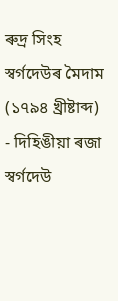ৰুদ্ৰ সিংহ স্বৰ্গদেউৰ মৈদাম (১৭৯৪ খ্রীষ্টাব্দ)
- দিহিঙীয়া ৰজা স্বৰ্গদেউ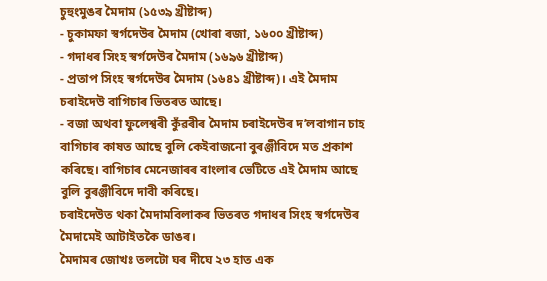চুহুংমুঙৰ মৈদাম (১৫৩৯ খ্ৰীষ্টাব্দ)
- চুকামফা স্বৰ্গদেউৰ মৈদাম (খোৰা ৰজা, ১৬০০ খ্রীষ্টাব্দ)
- গদাধৰ সিংহ স্বৰ্গদেউৰ মৈদাম (১৬৯৬ খ্রীষ্টাব্দ)
- প্রতাপ সিংহ স্বৰ্গদেউৰ মৈদাম (১৬৪১ খ্ৰীষ্টাব্দ)। এই মৈদাম চৰাইদেউ বাগিচাৰ ভিতৰত আছে।
- বজা অথবা ফুলেশ্বৰী কুঁৱৰীৰ মৈদাম চৰাইদেউৰ দ’লবাগান চাহ বাগিচাৰ কাষত আছে বুলি কেইবাজনো বুৰঞ্জীবিদে মত প্ৰকাশ কৰিছে। বাগিচাৰ মেনেজাৰৰ বাংলাৰ ভেটিতে এই মৈদাম আছে বুলি বুৰঞ্জীবিদে দাবী কৰিছে।
চৰাইদেউত থকা মৈদামবিলাকৰ ভিতৰত গদাধৰ সিংহ স্বৰ্গদেউৰ মৈদামেই আটাইতকৈ ডাঙৰ।
মৈদামৰ জোখঃ তলটো ঘৰ দীঘে ২৩ হাত এক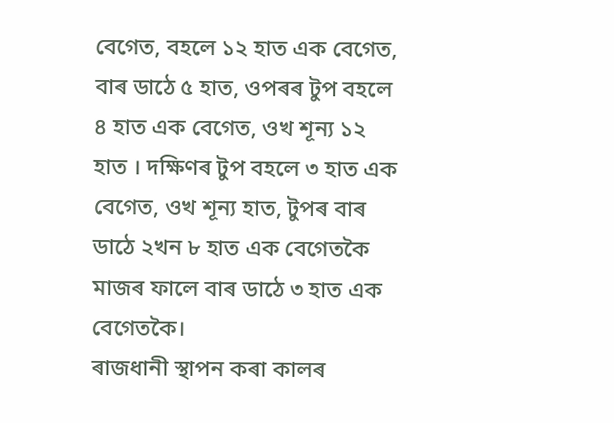বেগেত, বহলে ১২ হাত এক বেগেত, বাৰ ডাঠে ৫ হাত, ওপৰৰ টুপ বহলে ৪ হাত এক বেগেত, ওখ শূন্য ১২ হাত । দক্ষিণৰ টুপ বহলে ৩ হাত এক বেগেত, ওখ শূন্য হাত, টুপৰ বাৰ ডাঠে ২খন ৮ হাত এক বেগেতকৈ মাজৰ ফালে বাৰ ডাঠে ৩ হাত এক বেগেতকৈ।
ৰাজধানী স্থাপন কৰা কালৰ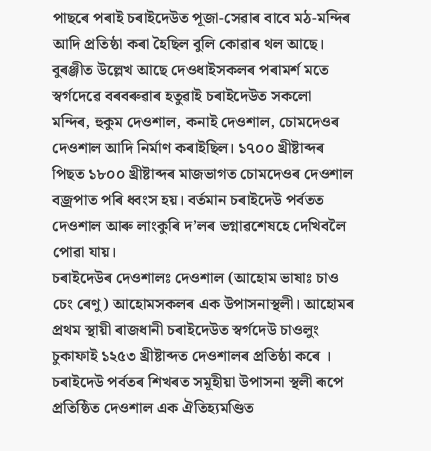পাছৰে পৰাই চৰাইদেউত পূজা-সেৱাৰ বাবে মঠ-মন্দিৰ আদি প্রতিষ্ঠা কৰা হৈছিল বুলি কোৱাৰ থল আছে। বুৰঞ্জীত উল্লেখ আছে দেওধাইসকলৰ পৰামৰ্শ মতে স্বৰ্গদেৱে বৰবৰুৱাৰ হতুৱাই চৰাইদেউত সকলো মন্দিৰ, হুকুম দেওশাল, কনাই দেওশাল, চোমদেওৰ দেওশাল আদি নিৰ্মাণ কৰাইছিল। ১৭০০ খ্ৰীষ্টাব্দৰ পিছত ১৮০০ খ্ৰীষ্টাব্দৰ মাজভাগত চোমদেওৰ দেওশাল বজ্ৰপাত পৰি ধ্বংস হয়। বর্তমান চৰাইদেউ পৰ্বতত দেওশাল আৰু লাংকুৰি দ’লৰ ভগ্নাৱশেষহে দেখিবলৈ পোৱা যায়।
চৰাইদেউৰ দেওশালঃ দেওশাল (আহোম ভাষাঃ চাও চেং ৰেণু) আহোমসকলৰ এক উপাসনাস্থলী। আহোমৰ প্ৰথম স্থায়ী ৰাজধানী চৰাইদেউত স্বৰ্গদেউ চাওলুং চুকাফাই ১২৫৩ খ্ৰীষ্টাব্দত দেওশালৰ প্ৰতিষ্ঠা কৰে । চৰাইদেউ পৰ্বতৰ শিখৰত সমূহীয়া উপাসনা স্থলী ৰূপে প্রতিষ্ঠিত দেওশাল এক ঐতিহ্যমণ্ডিত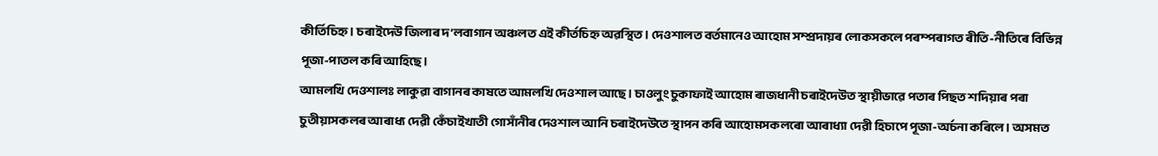কীৰ্তিচিহ্ন। চৰাইদেউ জিলাৰ দ’লবাগান অঞ্চলত এই কীৰ্তচিহ্ন অৱস্থিত। দেওশালত বর্তমানেও আহোম সম্প্ৰদায়ৰ লোকসকলে পৰম্পৰাগত ৰীতি-নীতিৰে বিভিন্ন পূজা-পাতল কৰি আহিছে।
আমলখি দেওশালঃ লাকুৱা বাগানৰ কাষতে আমলখি দেওশাল আছে। চাওলুং চুকাফাই আহোম ৰাজধানী চৰাইদেউত স্থায়ীভাৱে পতাৰ পিছত শদিয়াৰ পৰা চুতীয়াসকলৰ আৰাধ্য দেৱী কেঁচাইখাতী গোসাঁনীৰ দেওশাল আনি চৰাইদেউতে স্থাপন কৰি আহোমসকলৰো আৰাধ্যা দেৱী হিচাপে পূজা-অৰ্চনা কৰিলে। অসমত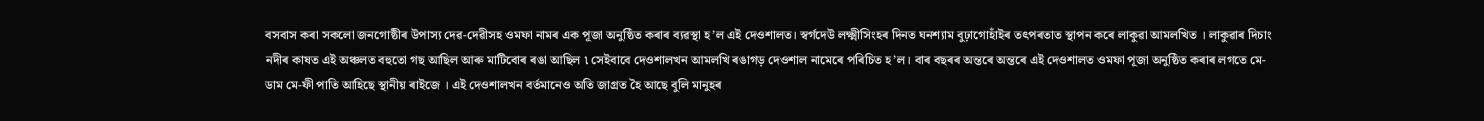বসবাস কৰা সকলো জনগোষ্ঠীৰ উপাস্য দেৱ-দেৱীসহ ওমফা নামৰ এক পূজা অনুষ্ঠিত কৰাৰ ব্যৱস্থা হ’ল এই দেওশালত। স্বৰ্গদেউ লক্ষ্মীসিংহৰ দিনত ঘনশ্যাম বুঢ়াগোহাঁইৰ তৎপৰতাত স্থাপন কৰে লাকুৱা আমলখিত । লাকুৱাৰ দিচাং নদীৰ কাষত এই অঞ্চলত বহুতো গছ আছিল আৰু মাটিবোৰ ৰঙা আছিল ৷ সেইবাবে দেওশালখন আমলখি ৰঙাগড় দেওশাল নামেৰে পৰিচিত হ’ল। বাৰ বছৰৰ অন্তৰে অন্তৰে এই দেওশালত ওমফা পূজা অনুষ্ঠিত কৰাৰ লগতে মে-ডাম মে-ফী পাতি আহিছে স্থানীয় ৰাইজে । এই দেওশালখন বর্তমানেও অতি জাগ্ৰত হৈ আছে বুলি মানুহৰ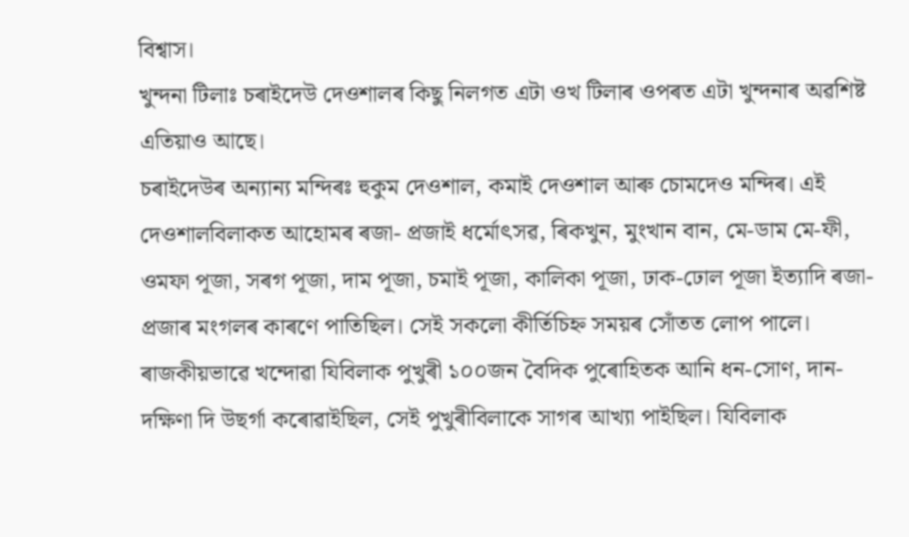বিশ্বাস।
খুন্দনা টিলাঃ চৰাইদেউ দেওশালৰ কিছু নিলগত এটা ওখ টিলাৰ ওপৰত এটা খুন্দনাৰ অৱশিষ্ট এতিয়াও আছে।
চৰাইদেউৰ অন্যান্য মন্দিৰঃ হুকুম দেওশাল, কমাই দেওশাল আৰু চোমদেও মন্দিৰ। এই দেওশালবিলাকত আহোমৰ ৰজা- প্ৰজাই ধর্মোৎসৱ, ৰিকখুন, মুংখান বান, মে-ডাম মে-ফী, ওমফা পূজা, সৰগ পূজা, দাম পূজা, চমাই পূজা, কালিকা পূজা, ঢাক-ঢোল পূজা ইত্যাদি ৰজা-প্ৰজাৰ মংগলৰ কাৰণে পাতিছিল। সেই সকলো কীৰ্তিচিহ্ন সময়ৰ সোঁতত লোপ পালে।
ৰাজকীয়ভাৱে খন্দোৱা যিবিলাক পুখুৰী ১০০জন বৈদিক পুৰোহিতক আনি ধন-সোণ, দান-দক্ষিণা দি উছৰ্গা কৰোৱাইছিল, সেই পুখুৰীবিলাকে সাগৰ আখ্যা পাইছিল। যিবিলাক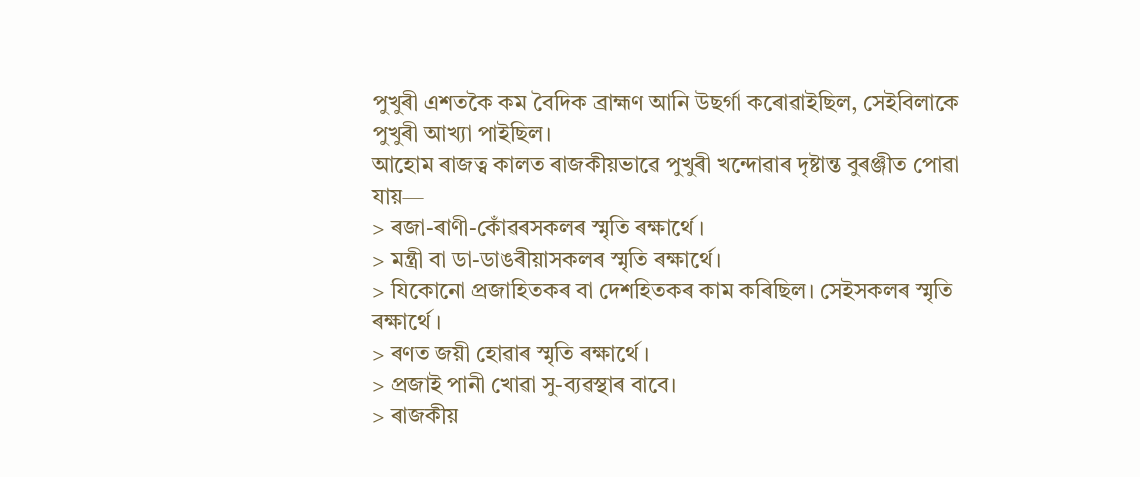পুখুৰী এশতকৈ কম বৈদিক ব্রাহ্মণ আনি উছৰ্গা কৰোৱাইছিল, সেইবিলাকে পুখুৰী আখ্যা পাইছিল।
আহোম ৰাজত্ব কালত ৰাজকীয়ভাৱে পুখুৰী খন্দোৱাৰ দৃষ্টান্ত বুৰঞ্জীত পোৱা যায়—
> ৰজা-ৰাণী-কোঁৱৰসকলৰ স্মৃতি ৰক্ষাৰ্থে ।
> মন্ত্ৰী বা ডা-ডাঙৰীয়াসকলৰ স্মৃতি ৰক্ষাৰ্থে।
> যিকোনো প্রজাহিতকৰ বা দেশহিতকৰ কাম কৰিছিল। সেইসকলৰ স্মৃতি ৰক্ষাৰ্থে ।
> ৰণত জয়ী হোৱাৰ স্মৃতি ৰক্ষাৰ্থে ।
> প্ৰজাই পানী খোৱা সু-ব্যৱস্থাৰ বাবে।
> ৰাজকীয়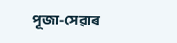পূজা-সেৱাৰ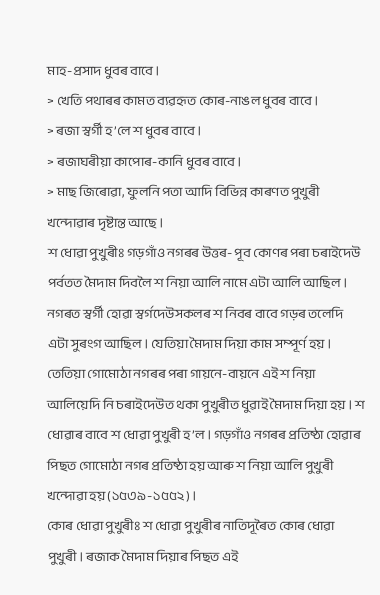মাহ-প্ৰসাদ ধুবৰ বাবে।
> খেতি পথাৰৰ কামত ব্যৱহৃত কোৰ-নাঙল ধুবৰ বাবে ।
> ৰজা স্বৰ্গী হ’লে শ ধুবৰ বাবে ।
> ৰজাঘৰীয়া কাপোৰ-কানি ধুবৰ বাবে।
> মাছ জিৰোৱা, ফুলনি পতা আদি বিভিন্ন কাৰণত পুখুৰী খন্দোৱাৰ দৃষ্টান্ত আছে।
শ ধোৱা পুখুৰীঃ গড়গাঁও নগৰৰ উত্তৰ- পূব কোণৰ পৰা চৰাইদেউ পৰ্বতত মৈদাম দিবলৈ শ নিয়া আলি নামে এটা আলি আছিল। নগৰত স্বৰ্গী হোৱা স্বৰ্গদেউসকলৰ শ নিবৰ বাবে গড়ৰ তলেদি এটা সুৰংগ আছিল। যেতিয়া মৈদাম দিয়া কাম সম্পূর্ণ হয়। তেতিয়া গোমোঠা নগৰৰ পৰা গায়নে-বায়নে এই শ নিয়া আলিয়েদি নি চৰাইদেউত থকা পুখুৰীত ধুৱাই মৈদাম দিয়া হয় । শ ধোৱাৰ বাবে শ ধোৱা পুখুৰী হ’ল। গড়গাঁও নগৰৰ প্ৰতিষ্ঠা হোৱাৰ পিছত গোমোঠা নগৰ প্ৰতিষ্ঠা হয় আৰু শ নিয়া আলি পুখুৰী খন্দোৱা হয় (১৫৩৯-১৫৫২)।
কোৰ ধোৱা পুখুৰীঃ শ ধোৱা পুখুৰীৰ নাতিদূৰৈত কোৰ ধোৱা পুখুৰী। ৰজাক মৈদাম দিয়াৰ পিছত এই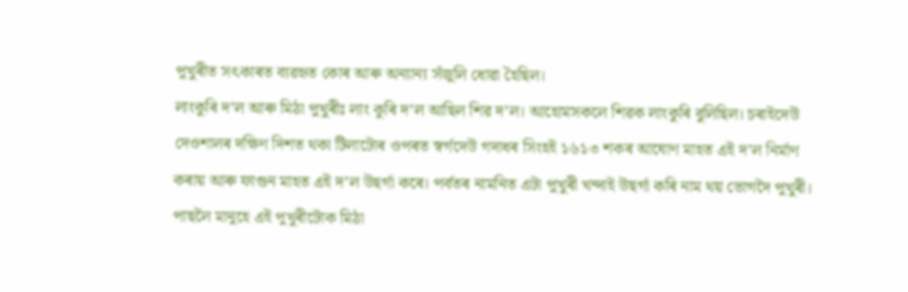পুখুৰীত সৎকাৰত ব্যৱহৃত কোৰ আৰু অন্যান্য সঁজুলি ধোৱা হৈছিল।
লাংকুৰি দ’ল আৰু মিঠা পুখুৰীঃ লাং কুৰি দ’ল আছিল শিৱ দ’ল। আহোমসকলে শিৱক লাংকুৰি বুলিছিল। চৰাইদেউ দেওশালৰ দক্ষিণ দিশত থকা টিলাটোৰ ওপৰত স্বৰ্গদেউ গদাধৰ সিংহই ১৬১৩ শকৰ আঘোণ মাহত এই দ’ল নিৰ্মাণ কৰায় আৰু ফাগুন মাহত এই দ’ল উছৰ্গা কৰে। পৰ্বতৰ নামনিত এটা পুখুৰী খন্দাই উছৰ্গা কৰি নাম থয় ভোগদৈ পুখুৰী। পাছলৈ মানুহে এই পুখুৰীটোক মিঠা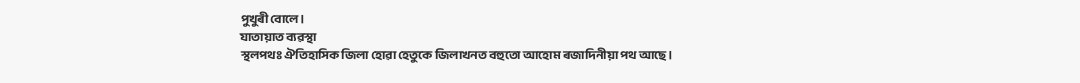পুখুৰী বোলে।
যাতায়াত ব্যৱস্থা
স্থলপথঃ ঐতিহাসিক জিলা হোৱা হেতুকে জিলাখনত বহুতো আহোম ৰজাদিনীয়া পথ আছে।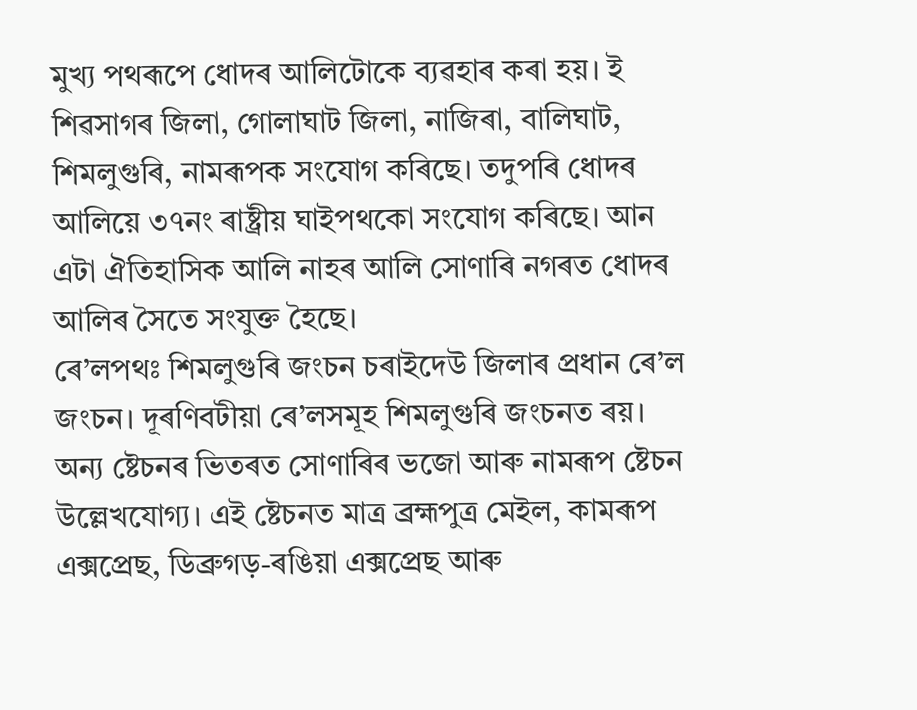মুখ্য পথৰূপে ধোদৰ আলিটোকে ব্যৱহাৰ কৰা হয়। ই শিৱসাগৰ জিলা, গোলাঘাট জিলা, নাজিৰা, বালিঘাট, শিমলুগুৰি, নামৰূপক সংযোগ কৰিছে। তদুপৰি ধোদৰ আলিয়ে ৩৭নং ৰাষ্ট্ৰীয় ঘাইপথকো সংযোগ কৰিছে। আন এটা ঐতিহাসিক আলি নাহৰ আলি সোণাৰি নগৰত ধোদৰ আলিৰ সৈতে সংযুক্ত হৈছে।
ৰে’লপথঃ শিমলুগুৰি জংচন চৰাইদেউ জিলাৰ প্ৰধান ৰে’ল জংচন। দূৰণিবটীয়া ৰে’লসমূহ শিমলুগুৰি জংচনত ৰয়। অন্য ষ্টেচনৰ ভিতৰত সোণাৰিৰ ভজো আৰু নামৰূপ ষ্টেচন উল্লেখযোগ্য। এই ষ্টেচনত মাত্ৰ ব্ৰহ্মপুত্ৰ মেইল, কামৰূপ এক্সপ্ৰেছ, ডিব্ৰুগড়-ৰঙিয়া এক্সপ্ৰেছ আৰু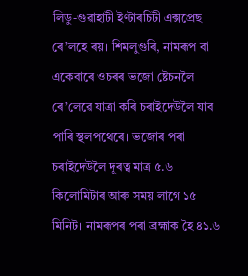লিডু-গুৱাহাটী ইণ্টাৰচিটী এক্সপ্ৰেছ ৰে’লহে ৰয়। শিমলুগুৰি, নামৰূপ বা একেবাৰে ওচৰৰ ভজো ষ্টেচনলৈ ৰে’লেৱে যাত্ৰা কৰি চৰাইদেউলৈ যাব পাৰি স্থলপথেৰে। ভজোৰ পৰা চৰাইদেউলৈ দূৰত্ব মাত্ৰ ৫.৬ কিলোমিটাৰ আৰু সময় লাগে ১৫ মিনিট। নামৰূপৰ পৰা ব্ৰহ্মাক হৈ ৪১.৬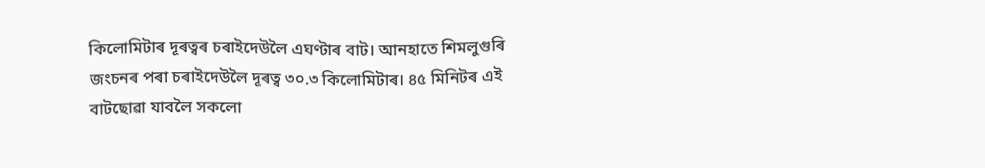কিলোমিটাৰ দূৰত্বৰ চৰাইদেউলৈ এঘণ্টাৰ বাট। আনহাতে শিমলুগুৰি জংচনৰ পৰা চৰাইদেউলৈ দূৰত্ব ৩০.৩ কিলোমিটাৰ। ৪৫ মিনিটৰ এই বাটছোৱা যাবলৈ সকলো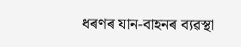ধৰণৰ যান-বাহনৰ ব্যৱস্থা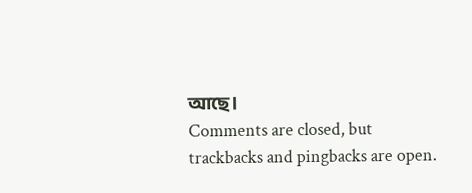আছে।
Comments are closed, but trackbacks and pingbacks are open.